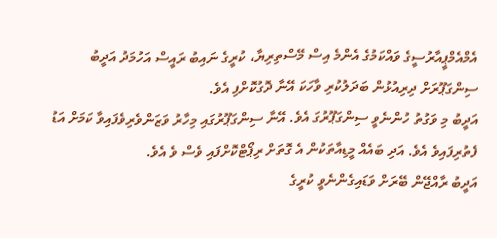އެމްއެމްޕީއާރުސީގެ ވައްކަމުގެ އެންމެ އިސް މޭސްތިރިޔާ، ކުރީގެ ނައިބު ރައީސް އަހުމަދު އަދީބު ސިންގަޕޫރަށް ދިރިއުޅުން ބަދަލުކުރި ވާހަކަ އޭނާ ދޮގުކޮށްފި އެވެ.
އަދީބު މި ވަގުތު ހުންނެވީ ސިންގަޕޫރުގަ އެވެ. އޭނާ ސިންގަޕޫރުގައި މިހާރު ވަޒަންވެރިވެފައިވާ ކަމަށް އަޑު ފެތުރިފައިވެ އެވެ. އަދި ބައެއް މީޑިއާތަކުން އެ ގޮތަށް ރިޕޯޓްކޮށްފައި ވެސް ވެ އެވެ.
އަދީބު ރާއްޖޭން ބޭރަށް ވަޑައިގެންނެވީ ކުރީގެ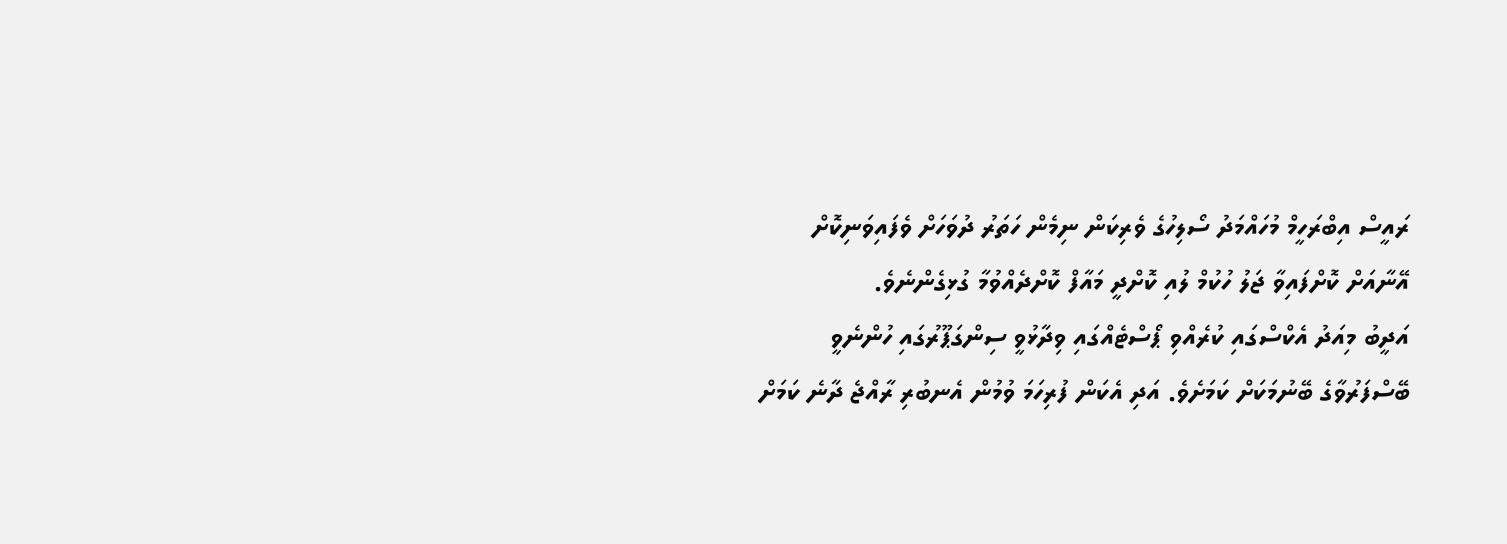ރައީސް އިބްރަހީމް މުހައްމަދު ސޯލިހުގެ ވެރިކަން ނިމެން ހަތަރު ދުވަހަށް ވެފައިވަނިކޮށް އޭނާއަށް ކޮށްފައިވާ ޖަލު ހުކުމް ލުއި ކޮށްދީ މައާފް ކޮށްދެއްވުމާ ގުޅިގެންނެވެ.
އަދީބު މިއަދު އެކްސްގައި ކުރެއްވި ޕޯސްޓެއްގައި ވިދާޅުވީ ސިންގަޕޫރުގައި ހުންނެވީ ބޭސްފަރުވާގެ ބޭނުމަކަށް ކަމަށެވެ. އަދި އެކަން ފުރިހަމަ ވުމުން އެނބުރި ރާއްޖެ ދާނެ ކަމަށް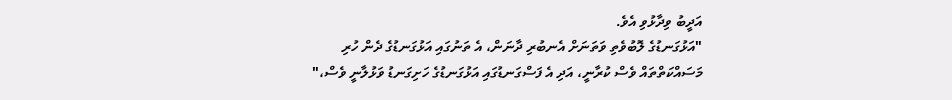އަދީބު ވިދާޅުވި އެވެ.
"އަޅުގަނޑުގެ ލޮބުވެތި ވަތަނަށް އެނބުރި ދާނަން، އެ ތަނުގައި އަޅުގަނޑުގެ ދެން ހުރި މަސައްކަތްތައް ވެސް ކުރާނީ، އަދި އެ ފަސްގަނޑުގައި އަޅުގަނޑުގެ ހަށިގަނޑު ވަޅުލާނީ ވެސް،"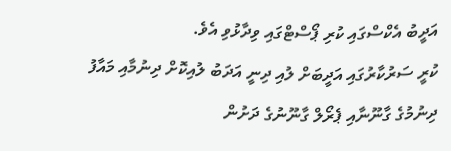އަދީބު އެކްސްގައި ކުރި ޕޯސްޓްގައި ވިދާޅުވި އެވެ.
ކުރީ ސަރުކާރުގައި އަދީބަށް ލުއި ދިނީ އަދަބު ލުއިކޮށް ދިނުމާއި މައާފު ދިނުމުގެ ގާނޫނާއި ޕެރޯލް ގާނޫނުގެ ދަށުން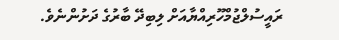ރައީސުލްޖުމްހޫރިއްޔާއަށް ލިބިދޭ ބާރުގެ ދަށުންނެވެ.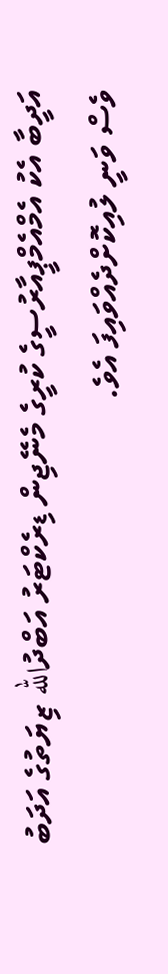އަދީބާ އެކު އެމްއެމްޕީއާރުސީގެ ކުރީގެ މެނޭޖިން ޑިރެކްޓަރު އަބްދުالله ޒިޔަތުގެ އަދަބު ވެސް ވަނީ ލުއިކޮށްދެއްވައިފަ އެވެ.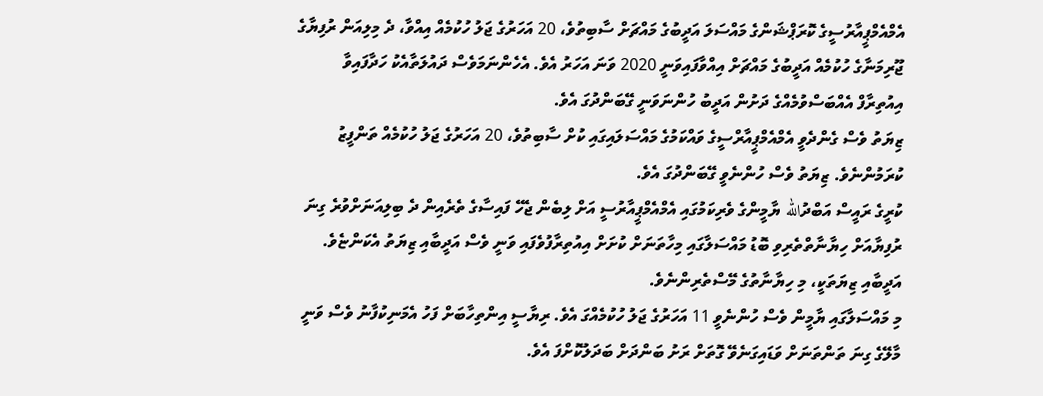އެމްއެމްޕީއާރުސީގެ ކޮރަޕްޝަންގެ މައްސަލަ އަދީބުގެ މައްޗަށް ސާބިތުވެ، 20 އަހަރުގެ ޖަލު ހުކުމެއް އިއްވާ، ދެ މިލިއަން ރުފިޔާގެ ޖޫރިމަނާގެ ހުކުމެއް އަދީބުގެ މައްޗަށް އިއްވާފައިވަނީ 2020 ވަނަ އަހަރު އެވެ. އެހެންނަމަވެސް ދައުލަތާއެކު ހަދާފައިވާ އިއުތިރާފް އެއްބަސްވުމެއްގެ ދަށުން އަދީބު ހުންނަވަނީ ގޭބަންދުގަ އެވެ.
ޒިޔަތު ވެސް ގެންދެވީ އެމްއެމްޕީއާރްސީގެ ވައްކަމުގެ މައްސަލައިގައި ކުށް ސާބިތުވެ، 20 އަހަރުގެ ޖަލު ހުކުމެއް ތަންފީޒު ކުރަމުންނެވެ. ޒިޔަތު ވެސް ހުންނެވީ ގޭބަންދުގަ އެވެ.
ކުރީގެ ރައީސް އަބްދުالله ޔާމީންގެ ވެރިކަމުގައި އެމްއެމްޕީއާރުސީ އަށް ލިބެން ޖެހޭ ފައިސާގެ ތެރެއިން ދެ ބިލިއަނަށްވުރެ ގިނަ ރުފިޔާއަށް ހިޔާނާތްތެރިވި ބޮޑު މައްސަލާގައި މިހާތަނަށް ކުށަށް އިއުތިރާފުވެފައި ވަނީ ވެސް އަދީބާއި ޒިޔަތު އެކަންޏެވެ. އަދީބާއި ޒިޔަތަކީ، މި ހިޔާނާތުގެ މޭސްތެރިންނެވެ.
މި މައްސަލާގައި ޔާމީން ވެސް ހުންނެވީ 11 އަހަރުގެ ޖަލު ހުކުމެއްގަ އެވެ. ރިޔާސީ އިންތިހާބަށް ފަހު އެމަނިކުފާނު ވެސް ވަނީ މާލޭގެ ގިނަ ތަންތަނަށް ވަޑައިގަނެވޭ ގޮތަށް ރަށު ބަންދަށް ބަދަލުކޮށްފަ އެވެ.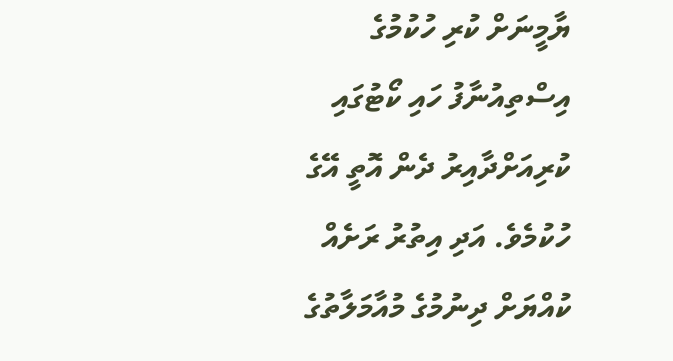ޔާމީނަށް ކުރި ހުކުމުގެ އިސްތިއުނާފު ހައި ކޯޓުގައި ކުރިއަށްދާއިރު ދެން އޮތީ އޭގެ ހުކުމެވެ. އަދި އިތުރު ރަށެއް ކުއްޔަށް ދިނުމުގެ މުއާމަލާތުގެ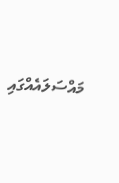މައްސަލައެއްގައި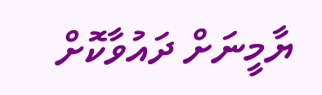ޔާމީނަށް ދައުވާކޮށް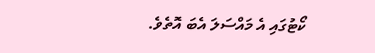ކޯޓުގައި އެ މައްސަލަ އެބަ އޮތެވެ.